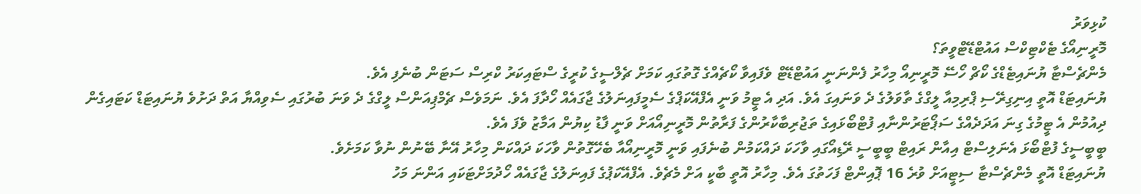ކުޅިވަރު
މޮރީނިއޯގެ ޓެކްޓިކްސް އައުޓްޑޭޓްވީތަ؟
މެންޗެސްޓާ ޔުނައިޓެޑްގެ ކޯޗް ހޯސޭ މޮރީނިއޯ މިހާރު ފެންނަނީ އައުޓްޑޭޓް ވެފައިވާ ކޯޗެއްގެ ގޮތުގައި ކަމަށް ޗެލްސީގެ ކުރީގެ ސްޓައިކަރު ކްރިސް ސަޓަން ބުނެފި އެވެ.
ޔުނައިޓަޑް އޮތީ އިނިގިރޭސި ޕްރިމިއާ ލީގްގެ ތާވަލުގެ ދެ ވަނައިގަ އެވެ. އަދި އެ ޓީމު ވަނީ އެފްއޭކަޕްގެ ސެމީފައިނަލުގެ ޖާގައެއް ހޯދާފަ އެވެ. ނަމަވެސް ޗެމްޕިއަންސް ލީގްގެ ދެ ވަނަ ބުރުގައި ސެވިއްޔާ އަތް ދަށުވެ ޔުނައިޓަޑް ކަޓައިގެން ދިއުމުން އެ ޓީމުގެ ގިނަ އަދަދެއްގެ ސަޕޯޓަރުންނާއި ފުޓްބޯޅައިގެ ތަޖުރިބާކާރުންގެ ފަރާތުން މޮރީނިއޯއަށް ވަނީ ފާޑު ކިޔުން އަމާޒު ވެފަ އެވެ.
ބީބީސީގެ ފުޓްބޯޅަ އެނަލިސްޓް އިއާން ރައިޓް ބީބީސީ ރޭޑިއޯގައި ވާހަކަ ދައްކަމުން ބުނެފައި ވަނީ މޮރީނިއޯއާ ބެހޭގޮތުން ވާހަކަ ދައްކަން މިހާރު އޭނާ ބޭނުން ނުވާ ކަމަށެވެ.
ޔުނައިޓަޑް އޮތީ މެންޗެސްޓާ ސިޓީއަށް ވުރެ 16 ޕޮއިންޓް ފަހަތުގަ އެވެ. މިހާރު އޮތީ ބާކީ އަށް މެޗެވެ. އެފްއޭކަޕުގެ ފައިނަލުގެ ޖާގައެއް ހޯދުމަށްޓަކައި އަންނަ މަހު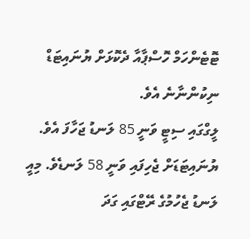ޓޮޓެންހަމް ހޮސްޕާއާ ދެކޮޅަށް ޔުނައިޓަޑް ނިކުންނާނެ އެވެ.
ލީގްގައި ސިޓީ ވަނީ 85 ލަނޑު ޖަހާފަ އެވެ. ޔުނައިޓަޑަށް ޖެހިފައި ވަނީ 58 ލަނޑެވެ. މިއީ ލަނޑު ޖެހުމުގެ ރޭޓްގައި ގަދަ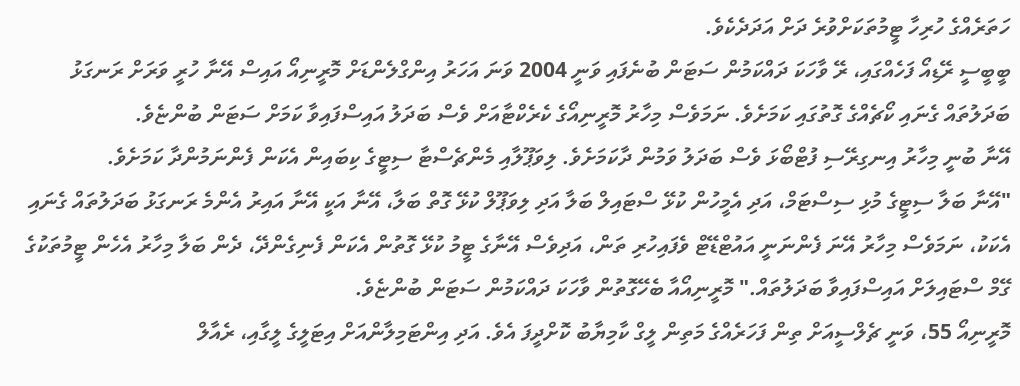ހަތަރެއްގެ ހުރިހާ ޓީމުތަކަށްވުރެ ދަށް އަދަދެކެވެ.
ބީބީސީ ރޭޑިއޯ ފަހެއްގައި، ރޭ ވާހަކަ ދައްކަމުން ސަޓަން ބުނެފައި ވަނީ 2004 ވަނަ އަހަރު އިންގްލެންޑަށް މޮރީނިއޯ އައިސް އޭނާ ހުރީ ވަރަށް ރަނގަޅު ބަދަލުތައް ގެނައި ކޯޗެއްގެ ގޮތުގައި ކަމަށެވެ. ނަމަވެސް މިހާރު މޮރީނިއޯގެ ކެރެކްޓާއަށް ވެސް ބަދަލު އައިސްފައިވާ ކަމަށް ސަޓަން ބުންޏެވެ.
އޭނާ ބުނީ މިހާރު އިނގިރޭސި ފުޓްބޯޅަ ވެސް ބަދަލު ވަމުން ދާކަމަށެވެ. ލިވަޕޫލާއި މެންޗެސްޓާ ސިޓީގެ ކިބައިން އެކަން ފެންނަމުންދާ ކަމަށެވެ.
"އޭނާ ބަލާ ސިޓީގެ މުޅި ސިސްޓަމް، އަދި އެމީހުން ކުޅޭ ސްޓައިލް ބަލާ އަދި ލިވަޕޫލް ކުޅޭ ގޮތް ބަލާ، އޭނާ އަކީ އޭނާ އައިރު އެންމެ ރަނގަޅު ބަދަލުތައް ގެނައި އެކަކު، ނަމަވެސް މިހާރު އޭނަ ފެންނަނީ އައުޓްޑޭޓް ވެފައިހުރި ތަން، އަދިވެސް އޭނާގެ ޓީމު ކުޅޭ ގޮތުން އެކަން ފެނިގެންދޭ، ދެން ބަލާ މިހާރު އެހެން ޓީމުތަކުގެ ގޭމް ސްޓައިލަށް އައިސްފައިވާ ބަދަލުތައް." މޮރީނިއޯއާ ބެހޭގޮތުން ވާހަކަ ދައްކަމުން ސަޓަން ބުންޏެވެ.
މޮރީނިއޯ 55، ވަނީ ޗެލްސީއަށް ތިން ފަހަރެއްގެ މަތިން ލީގް ކާމިޔާބު ކޮށްދީފަ އެވެ. އަދި އިންޓަމިލާންއަށް އިޓަލީގެ ލީގާއި، ރެއާލް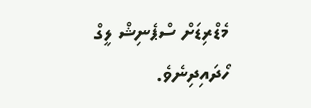މެޑްރިޑަށް ސްޕެނިޝް ލީގް ހޯދައިދިނެވެ.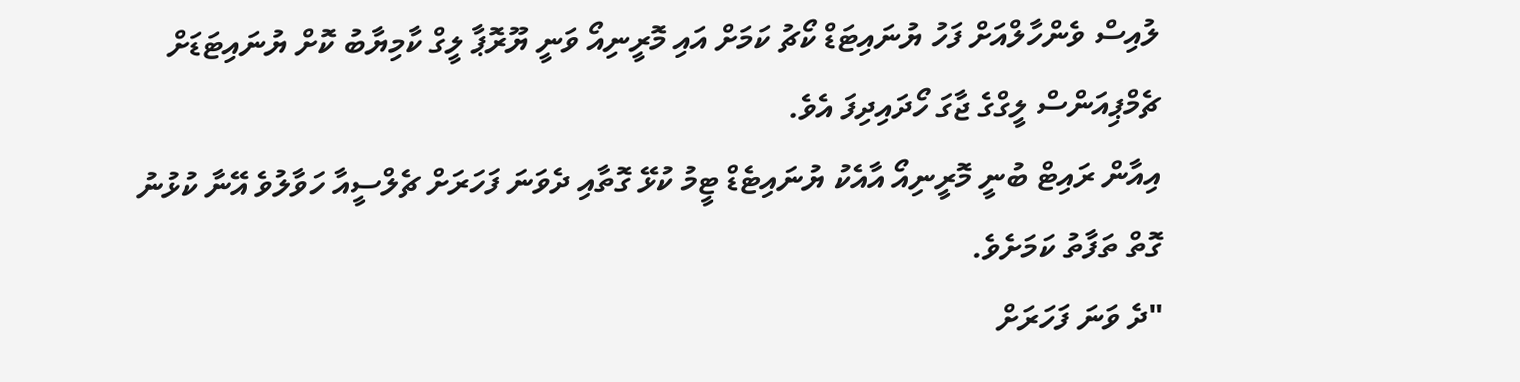ލުއިސް ވެންހާލްއަށް ފަހު ޔުނައިޓަޑް ކޯޗު ކަމަށް އައި މޮރީނިއޯ ވަނީ ޔޫރޮޕާ ލީގް ކާމިޔާބު ކޮށް ޔުނައިޓަޑަށް ޗެމްޕިއަންސް ލީގްގެ ޖާގަ ހޯދައިދިފަ އެވެ.
އިއާން ރައިޓް ބުނީ މޮރީނިއޯ އާއެކު ޔުނައިޓެޑް ޓީމު ކުޅޭ ގޮތާއި ދެވަނަ ފަހަރަށް ޗެލްސީއާ ހަވާލުވެ އޭނާ ކުޅުނު ގޮތް ތަފާތު ކަމަށެވެ.
"ދެ ވަނަ ފަހަރަށް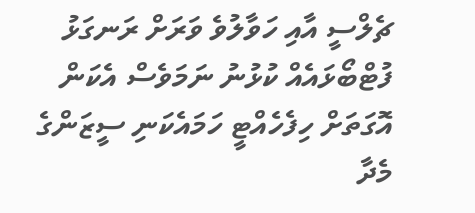ޗެލްސީ އާއި ހަވާލުވެ ވަރަށް ރަނގަޅު ފުޓްބޯޅައެއް ކުޅުނު ނަމަވެސް އެކަން އޮގަތަށް ހިފެހެއްޓީ ހަމައެކަނި ސީޒަންގެ މެދާ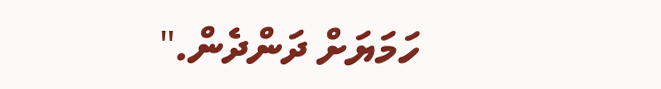ހަމަޔަށް ދަންދެން."